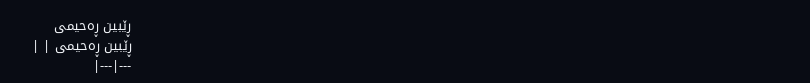ڕێبین ڕەحیمی
ڕێبین ڕەحیمی | |
---|---|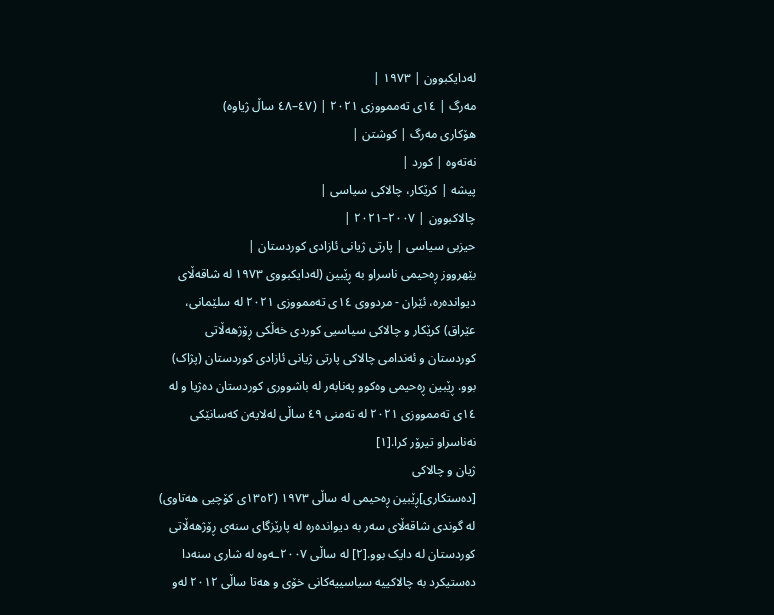لەدایکبوون | ١٩٧٣ |
مەرگ | ١٤ی تەممووزی ٢٠٢١ | (٤٧–٤٨ ساڵ ژیاوە)
ھۆکاری مەرگ | کوشتن |
نەتەوە | کورد |
پیشە | کرێکار، چالاکی سیاسی |
چالاکبوون | ٢٠٠٧–٢٠٢١ |
حیزبی سیاسی | پارتی ژیانی ئازادی کوردستان |
بێھرووز ڕەحیمی ناسراو بە ڕێبین (لەدایکبووی ١٩٧٣ لە شاقەڵای دیواندەرە، ئێران - مردووی ١٤ی تەممووزی ٢٠٢١ لە سلێمانی، عێراق) کرێکار و چالاکی سیاسیی کوردی خەڵکی ڕۆژھەڵاتی کوردستان و ئەندامی چالاکی پارتی ژیانی ئازادی کوردستان (پژاک) بوو. ڕێبین ڕەحیمی وەکوو پەنابەر لە باشووری کوردستان دەژیا و لە ١٤ی تەممووزی ٢٠٢١ لە تەمنی ٤٩ ساڵی لەلایەن کەسانێکی نەناسراو تیرۆر کرا.[١]
ژیان و چالاکی
[دەستکاری]ڕێبین ڕەحیمی لە ساڵی ١٩٧٣ (١٣٥٢ی کۆچیی ھەتاوی) لە گوندی شاقەڵای سەر بە دیواندەرە لە پارێزگای سنەی ڕۆژھەڵاتی کوردستان لە دایک بوو.[٢] لە ساڵی ٢٠٠٧ـەوە لە شاری سنەدا دەستیکرد بە چالاکییە سیاسییەکانی خۆی و ھەتا ساڵی ٢٠١٢ لەو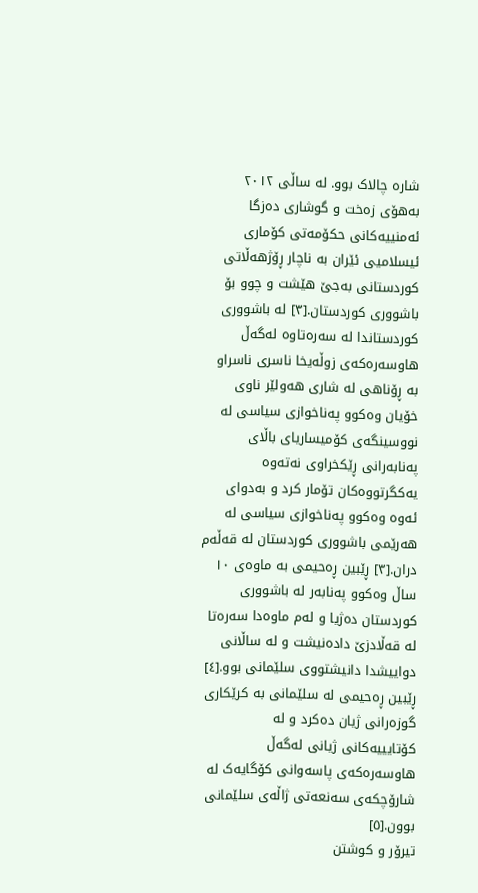شارە چالاک بوو. لە ساڵی ٢٠١٢ بەھۆی زەخت و گوشاری دەزگا ئەمنییەکانی حکۆمەتی کۆماری ئیسلامیی ئێران بە ناچار ڕۆژھەڵاتی کوردستانی بەجێ ھێشت و چوو بۆ باشووری کوردستان.[٣] لە باشووری کوردستاندا لە سەرەتاوە لەگەڵ ھاوسەرەکەی زوڵەیخا ناسری ناسراو بە ڕۆناھی لە شاری ھەولێر ناوی خۆیان وەکوو پەناخوازی سیاسی لە نووسینگەی کۆمیساریای باڵای پەنابەرانی ڕێکخراوی نەتەوە یەکگرتووەکان تۆمار کرد و بەدوای ئەوە وەکوو پەناخوازی سیاسی لە ھەرێمی باشووری کوردستان لە قەڵەم دران.[٣] ڕێبین ڕەحیمی بە ماوەی ١٠ ساڵ وەکوو پەنابەر لە باشووری کوردستان دەژیا و لەم ماوەدا سەرەتا لە قەڵادزێ دادەنیشت و لە ساڵانی دواییشدا دانیشتووی سلێمانی بوو.[٤] ڕێبین ڕەحیمی لە سلێمانی بە کرێکاری گوزەرانی ژیان دەکرد و لە کۆتایییەکانی ژیانی لەگەڵ ھاوسەرەکەی پاسەوانی کۆگایەک لە شارۆچکەی سەنعەتی ژاڵەی سلێمانی بوون.[٥]
تیرۆر و کوشتن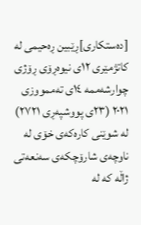[دەستکاری]ڕێبین ڕەحیمی لە کاتژمێری ١٢ی نیوەڕۆی ڕۆژی چوارشەممە ١٤ی تەممووزی ٢٠٢١ (٢٣ی پووشپەڕی ٢٧٢١) لە شوێنی کارەکەی خۆی لە ناوچەی شارۆچکەی سەنعەتی ژاڵە کە لە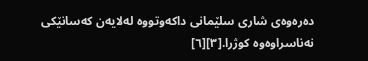دەرەوەی شاری سلێمانی داکەوتووە لەلایەن کەسانێکی نەناسراوەوە کوژرا.[٣][٦]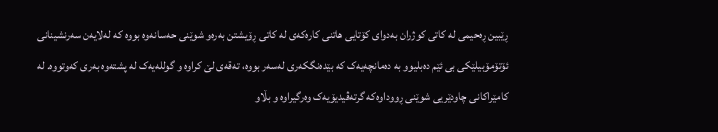ڕێبین ڕەحیمی لە کاتی کوژران بەدوای کۆتایی ھاتنی کارەکەی لە کاتی ڕۆیشتن بەرەو شوێنی حەسانەوە بووە کە لەلایەن سەرنشینانی ئۆتۆمۆبیلێکی بی ئێم دەبلیوو بە دەمانچەیەک کە بێدەنگکەری لەسەر بووە، تەقەی لێ کراوە و گوللەیەک لە پشتەوە بەری کەوتووە. لە کامێراکانی چاودێریی شوێنی ڕووداوەکە گرتەڤیدیۆیەک وەرگیراوە و بڵاو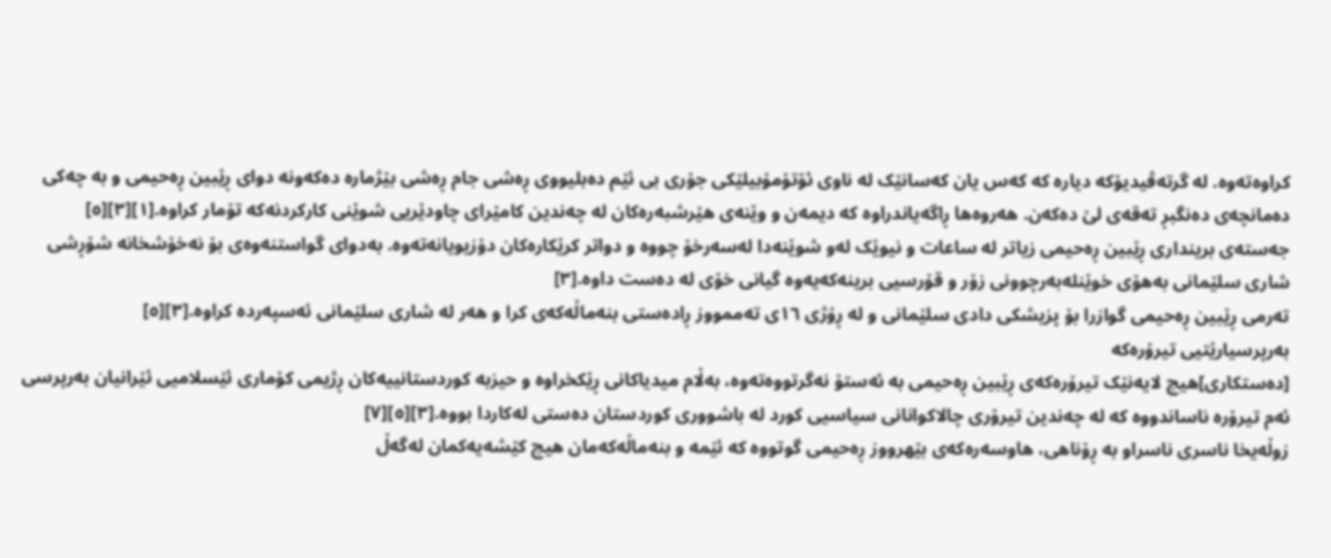کراوەتەوە. لە گرتەڤیدیۆکە دیارە کە کەس یان کەسانێک لە ناوی ئۆتۆمۆبیلێکی جۆری بی ئێم دەبلیووی ڕەشی جام ڕەشی بێژمارە دەکەونە دوای ڕێبین ڕەحیمی و بە چەکی دەمانچەی دەنگبڕ تەقەی لێ دەکەن. ھەروەھا ڕاگەیاندراوە کە دیمەن و وێنەی ھێرشبەرەکان لە چەندین کامێرای چاودێریی شوێنی کارکردنەکە تۆمار کراوە.[١][٣][٥]
جەستەی برینداری ڕێبین ڕەحیمی زیاتر لە ساعات و نیوێک لەو شوێنەدا لەسەرخۆ چووە و دواتر کرێکارەکان دۆزیویانەتەوە. بەدوای گواستنەوەی بۆ نەخۆشخانە شۆڕشی شاری سلێمانی بەھۆی خوێنلەبەرچوونی زۆر و قۆرسیی برینەکەیەوە گیانی خۆی لە دەست داوە.[٣]
تەرمی ڕێبین ڕەحیمی گوازرا بۆ پزیشکی دادی سلێمانی و لە ڕۆژی ١٦ی تەممووز ڕادەستی بنەماڵەکەی کرا و ھەر لە شاری سلێمانی ئەسپەردە کراوە.[٣][٥]
بەرپرسیارێتیی تیرۆرەکە
[دەستکاری]ھیچ لایەنێک تیرۆرەکەی ڕێبین ڕەحیمی بە ئەستۆ نەگرتووەتەوە، بەڵام میدیاکانی ڕێکخراوە و حیزبە کوردستانییەکان ڕژیمی کۆماری ئێسلامیی ئێرانیان بەرپرسی ئەم تیرۆرە ناساندووە کە لە چەندین تیرۆری چالاکوانانی سیاسیی کورد لە باشووری کوردستان دەستی لەکاردا بووە.[٣][٥][٧]
زوڵەیخا ناسری ناسراو بە ڕۆناھی، ھاوسەرەکەی بێھرووز ڕەحیمی گوتووە کە ئێمە و بنەماڵەکەمان ھیچ کێشەیەکمان لەگەڵ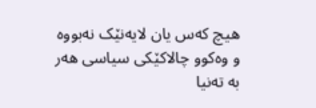ھیچ کەس یان لایەنێک نەبووە و وەکوو چالاکێکی سیاسی ھەر بە تەنیا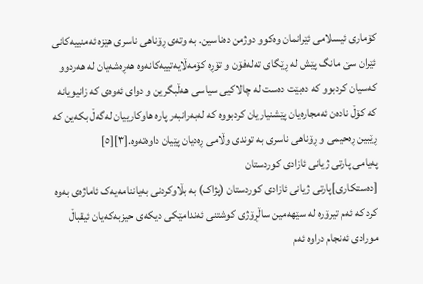کۆماری ئیسلامی ئێرانمان وەکوو دوژمن دەناسین. بە وتەی ڕۆناھی ناسری ھێزە ئەمنییەکانی ئێران سێ مانگ پێش لە ڕێگای تەلەفۆن و تۆڕە کۆمەڵایەتییەکانەوە ھەڕەشەیان لە ھەردوو کەسیان کردبوو کە دەبێت دەست لە چالاکیی سیاسی ھەڵبگرین و دوای ئەوەی کە زانیویانە کە کۆڵ نادەن ئەمجارەیان پێشنیاریان کردبووە کە لەبەرانبەر پارە ھاوکارییان لەگەڵ بکەین کە ڕێبین ڕەحیمی و ڕۆناھی ناسری بە توندی وڵامی ڕەدیان پێیان داوەتەوە.[٣][٥]
پەیامی پارتی ژیانی ئازادی کوردستان
[دەستکاری]پارتی ژیانی ئازادی کوردستان (پژاک) بە بڵاوکردنی بەیاننامەیەک ئاماژەی بەوە کرد کە ئەم تیرۆرە لە سێھەمین ساڵڕۆژی کوشتنی ئەندامێکی دیکەی حیزبەکەیان ئیقباڵ مورادی ئەنجام دراوە ئەم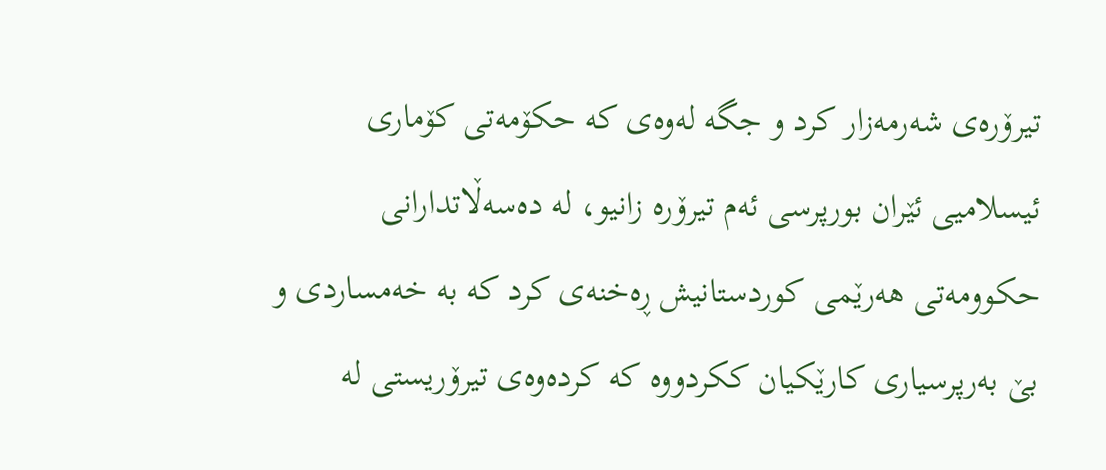تیرۆرەی شەرمەزار کرد و جگە لەوەی کە حکۆمەتی کۆماری ئیسلامیی ئێران بورپرسی ئەم تیرۆرە زانیو، لە دەسەڵاتدارانی حکوومەتی ھەرێمی کوردستانیش ڕەخنەی کرد کە بە خەمساردی و بێ بەرپرسیاری کارێکیان ککردووە کە کردەوەی تیرۆریستی لە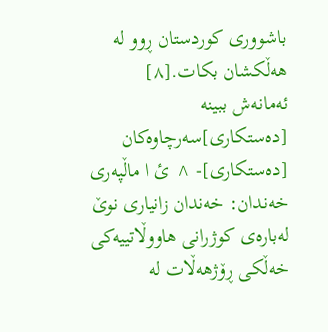باشووری کوردستان ڕوو لە ھەڵکشان بکات.[٨]
ئەمانەش ببینە
[دەستکاری]سەرچاوەکان
[دەستکاری]- ^ ئ ا ماڵپەری خەندان: خەندان زانیاری نوێ لەبارەی کوژرانی ھاووڵاتییەکی خەڵکی ڕۆژھەڵات لە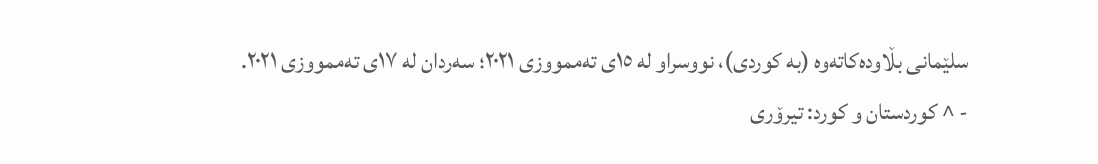سلێمانی بڵاودەکاتەوە (بە کوردی)، نووسراو لە ١٥ی تەممووزی ٢٠٢١؛ سەردان لە ١٧ی تەممووزی ٢٠٢١.
- ^ کوردستان و کورد: تیرۆری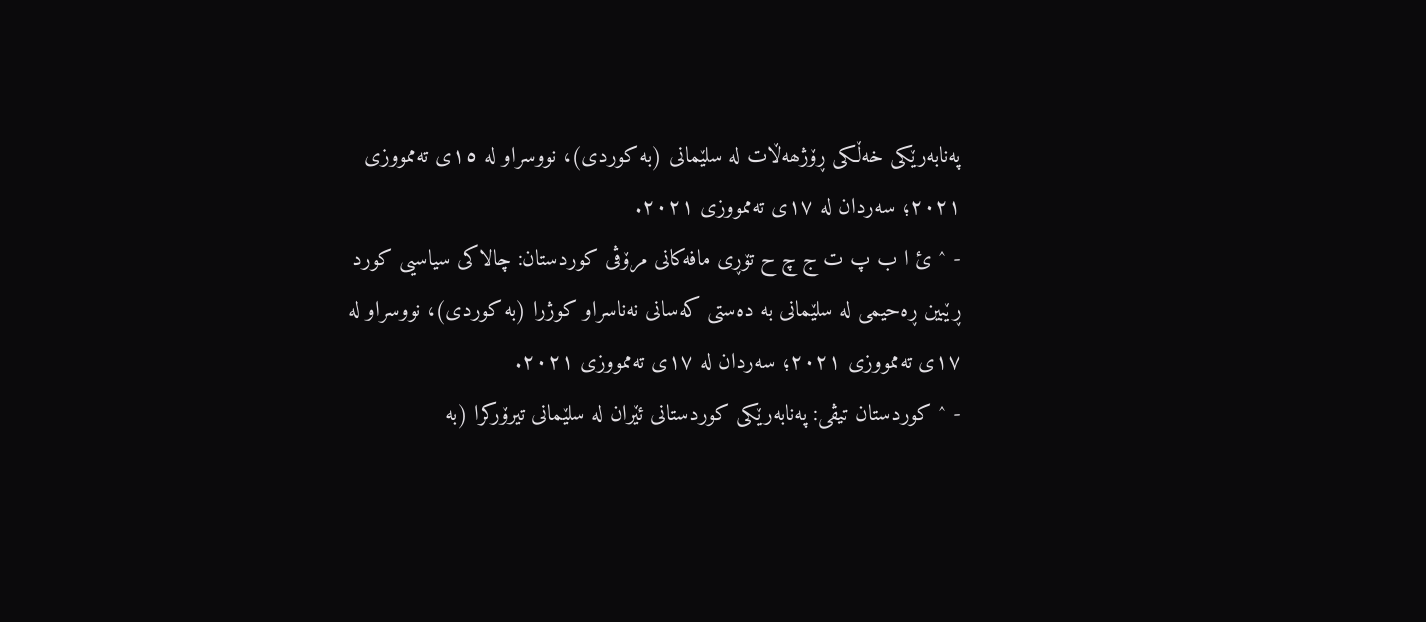پەنابەرێکی خەڵکی ڕۆژھەڵات لە سلێمانی (بە کوردی)، نووسراو لە ١٥ی تەممووزی ٢٠٢١؛ سەردان لە ١٧ی تەممووزی ٢٠٢١.
- ^ ئ ا ب پ ت ج چ ح تۆڕی مافەکانی مرۆڤی کوردستان: چالاکی سیاسیی کورد ڕێبین ڕەحیمی لە سلێمانی بە دەستی کەسانی نەناسراو کوژرا (بە کوردی)، نووسراو لە ١٧ی تەممووزی ٢٠٢١؛ سەردان لە ١٧ی تەممووزی ٢٠٢١.
- ^ کوردستان تیڤی: پەنابەرێکی کوردستانی ئێران لە سلێمانی تیرۆرکرا (بە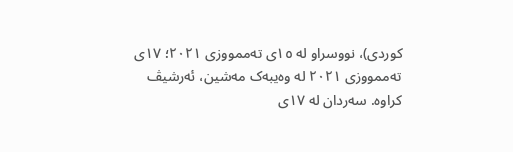کوردی)، نووسراو لە ١٥ی تەممووزی ٢٠٢١؛ ١٧ی تەممووزی ٢٠٢١ لە وەیبەک مەشین، ئەرشیڤ کراوە. سەردان لە ١٧ی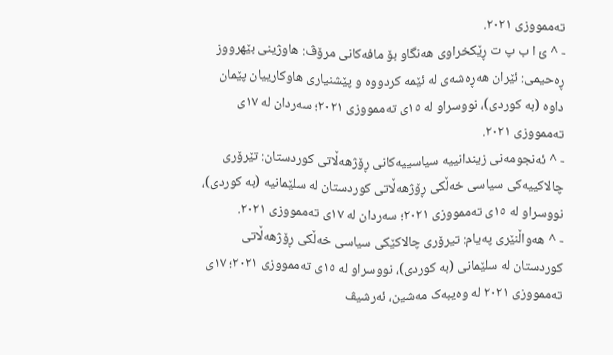تەممووزی ٢٠٢١.
- ^ ئ ا ب پ ت ڕێکخراوی ھەنگاو بۆ مافەکانی مرۆڤ: ھاوژینی بێھرووز ڕەحیمی: ئێران ھەڕەشەی لە ئێمە کردووە و پێشنیاری ھاوکارییان پێمان داوە (بە کوردی)، نووسراو لە ١٥ی تەممووزی ٢٠٢١؛ سەردان لە ١٧ی تەممووزی ٢٠٢١.
- ^ ئەنجومەنی زیندانییە سیاسییەکانی ڕۆژھەڵاتی کوردستان: تێرۆری چالاکییەکی سیاسی خەڵکی ڕۆژھەڵاتی کوردستان لە سلێمانیە (بە کوردی)، نووسراو لە ١٥ی تەممووزی ٢٠٢١؛ سەردان لە ١٧ی تەممووزی ٢٠٢١.
- ^ ھەواڵنێری پەیام: تیرۆری چالاکێکی سیاسی خەڵکی ڕۆژھەڵاتی کوردستان لە سلێمانی (بە کوردی)، نووسراو لە ١٥ی تەممووزی ٢٠٢١؛ ١٧ی تەممووزی ٢٠٢١ لە وەیبەک مەشین، ئەرشیڤ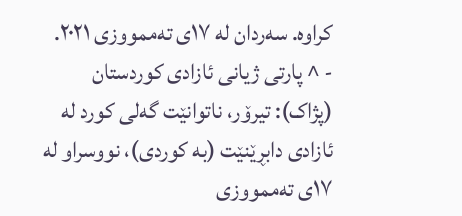کراوە. سەردان لە ١٧ی تەممووزی ٢٠٢١.
- ^ پارتی ژیانی ئازادی کوردستان (پژاک): تیرۆر، ناتوانێت گەلی کورد لە ئازادی دابڕێنێت (بە کوردی)، نووسراو لە ١٧ی تەممووزی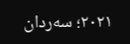٢٠٢١؛ سەردان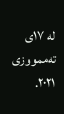لە ١٧ی تەممووزی ٢٠٢١.